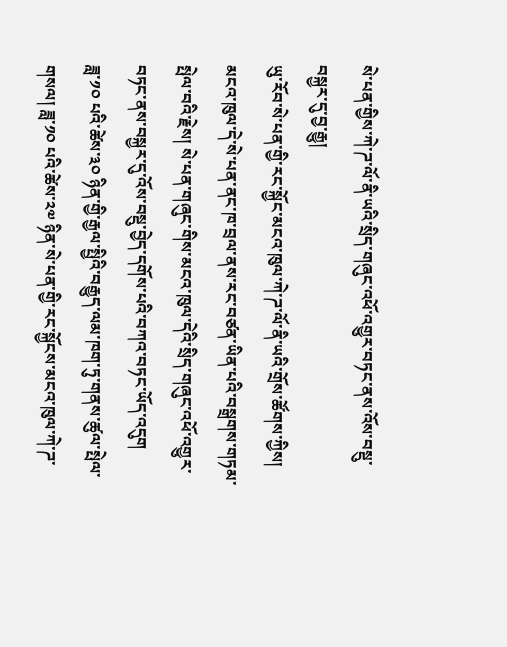སེ་པན་གྱིས་ཀེ་ཌ་ལོ་ནི་ཡའི་སྲིད་གཞུང་འཕོ་འགྱུར་བཏང་ནས་འོས་བསྡུ་བསྐྱར་དུ་བྱ་རྒྱུ།
ཡུ་རོབ་སེ་པན་གྱི་རང་སྐྱོང་མངའ་ཁུལ་ཀེ་ཌ་ལོ་ནི་ཡའི་གྲོས་ཚོགས་ཀྱིས། མངའ་ཁུལ་དེ་སེ་པན་ནང་ཁ་བྲལ་ནས་རང་བཙན་ཡིན་པའི་བསྒྲགས་གཏམ་སྤེལ་བའི་རྗེས། སེ་པན་གཞུང་གིས་མངའ་ཁུལ་དེའི་སྲིད་གཞུང་འཕོ་འགྱུར་བཏང་ནས་བསྐྱར་དུ་འོས་བསྡུ་བྱེད་དགོས་པའི་བཀའ་བཏང་ཡོད་འདུག
ཟླ་༡༠ པའི་ཚེས་༣༠ ཉིན་གྱི་རྒྱལ་སྤྱིའི་བརྒྱུད་ལམ་ཁག་ཏུ་གནས་ཚུལ་སྤེལ་གསལ། ཟླ་༡༠ པའི་ཚེས་༢༧ ཉིན་སེ་པན་གྱི་རང་སྐྱོངས་མངའ་ཁུལ་ཀེ་ཌ་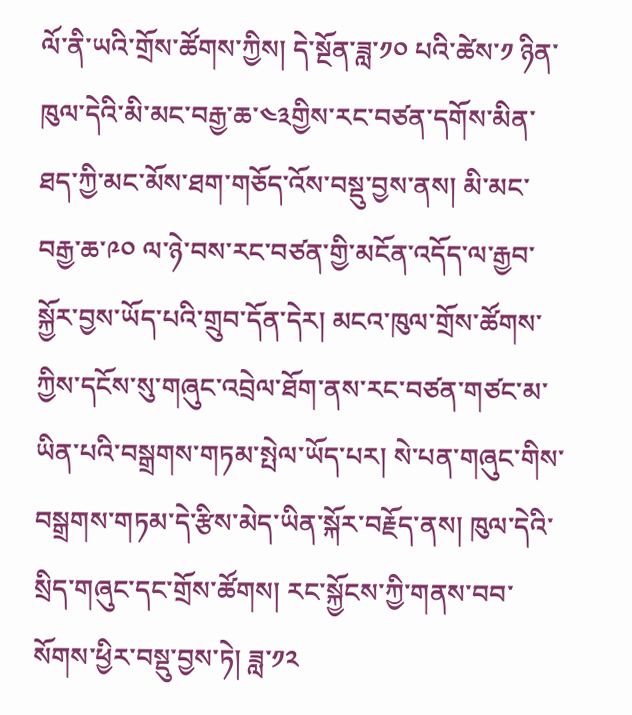ལོ་ནི་ཡའི་གྲོས་ཚོགས་ཀྱིས། དེ་སྔོན་ཟླ་༡༠ པའི་ཚེས་༡ ཉིན་ཁུལ་དེའི་མི་མང་བརྒྱ་ཆ་༤༣གྱིས་རང་བཙན་དགོས་མིན་ཐད་ཀྱི་མང་མོས་ཐག་གཅོད་འོས་བསྡུ་བྱས་ནས། མི་མང་བརྒྱ་ཆ་༩༠ ལ་ཉེ་བས་རང་བཙན་གྱི་མངོན་འདོད་ལ་རྒྱབ་སྐྱོར་བྱས་ཡོད་པའི་གྲུབ་དོན་དེར། མངའ་ཁུལ་གྲོས་ཚོགས་ཀྱིས་དངོས་སུ་གཞུང་འབྲེལ་ཐོག་ནས་རང་བཙན་གཙང་མ་ཡིན་པའི་བསྒྲགས་གཏམ་སྤེལ་ཡོད་པར། སེ་པན་གཞུང་གིས་བསྒྲགས་གཏམ་དེ་རྩིས་མེད་ཡིན་སྐོར་བརྗོད་ནས། ཁུལ་དེའི་སྲིད་གཞུང་དང་གྲོས་ཚོགས། རང་སྐྱོངས་ཀྱི་གནས་བབ་སོགས་ཕྱིར་བསྡུ་བྱས་ཏེ། ཟླ་༡༢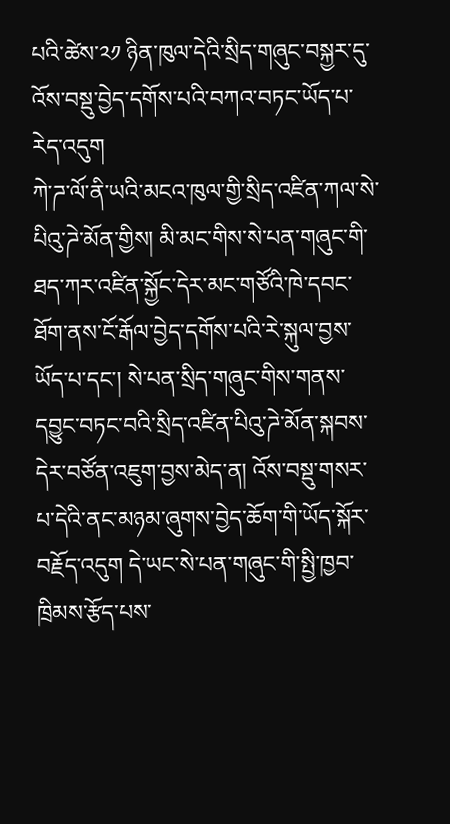པའི་ཚེས་༢༡ ཉིན་ཁུལ་དེའི་སྲིད་གཞུང་བསྐྱར་དུ་འོས་བསྡུ་བྱེད་དགོས་པའི་བཀའ་བཏང་ཡོད་པ་རེད་འདུག
ཀེ་ཌ་ལོ་ནི་ཡའི་མངའ་ཁུལ་གྱི་སྲིད་འཛིན་ཀལ་སེ་པིའུ་ཌེ་མོན་གྱིས། མི་མང་གིས་སེ་པན་གཞུང་གི་ཐད་ཀར་འཛིན་སྐྱོང་དེར་མང་གཙོའི་ཁེ་དབང་ཐོག་ནས་ངོ་རྒོལ་བྱེད་དགོས་པའི་རེ་སྐུལ་བྱས་ཡོད་པ་དང་། སེ་པན་སྲིད་གཞུང་གིས་གནས་དབྱུང་བཏང་བའི་སྲིད་འཛིན་པིའུ་ཌེ་མོན་སྐབས་དེར་བཙོན་འཇུག་བྱས་མེད་ན། འོས་བསྡུ་གསར་པ་དེའི་ནང་མཉམ་ཞུགས་བྱེད་ཆོག་གི་ཡོད་སྐོར་བརྗོད་འདུག དེ་ཡང་སེ་པན་གཞུང་གི་སྤྱི་ཁྱབ་ཁྲིམས་རྩོད་པས་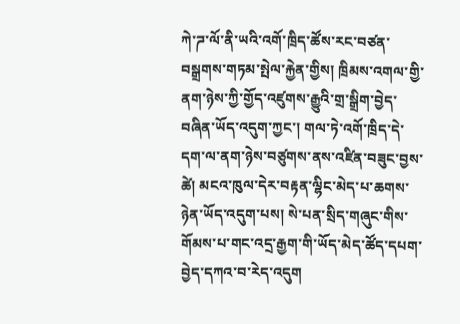ཀེ་ཌ་ལོ་ནི་ཡའི་འགོ་ཁྲིད་ཚོས་རང་བཙན་བསྒྲགས་གཏམ་སྤེལ་རྐྱེན་གྱིས། ཁྲིམས་འགལ་གྱི་ནག་ཉེས་ཀྱི་གྱོད་འཛུགས་རྒྱུའི་གྲ་སྒྲིག་བྱེད་བཞིན་ཡོད་འདུག་ཀྱང་། གལ་ཏེ་འགོ་ཁྲིད་དེ་དག་ལ་ནག་ཉེས་བཙུགས་ནས་འཛིན་བཟུང་བྱས་ཚེ། མངའ་ཁུལ་དེར་བརྟན་ལྷིང་མེད་པ་ཆགས་ཉེན་ཡོད་འདུག་པས། སེ་པན་སྲིད་གཞུང་གིས་གོམས་པ་གང་འདྲ་རྒྱག་གི་ཡོད་མེད་ཚོད་དཔག་བྱེད་དཀའ་བ་རེད་འདུག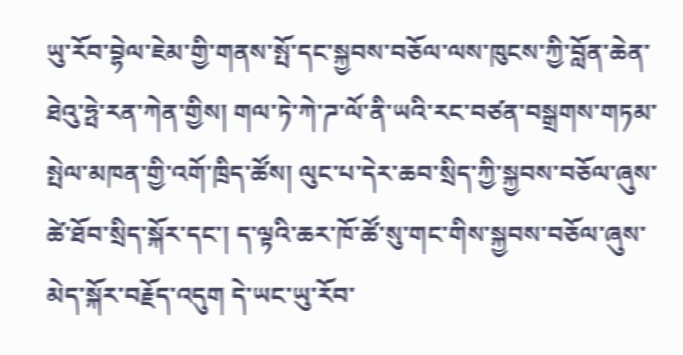ཡུ་རོབ་བྷེལ་ཇེམ་གྱི་གནས་སྤོ་དང་སྐྱབས་བཅོལ་ལས་ཁུངས་ཀྱི་བློན་ཆེན་ཐེའུ་ཧྤེ་རན་ཀེན་གྱིས། གལ་ཏེ་ཀེ་ཌ་ལོ་ནི་ཡའི་རང་བཙན་བསྒྲགས་གཏམ་སྤེལ་མཁན་གྱི་འགོ་ཁྲིད་ཚོས། ལུང་པ་དེར་ཆབ་སྲིད་ཀྱི་སྐྱབས་བཅོལ་ཞུས་ཚེ་ཐོབ་སྲིད་སྐོར་དང་། ད་ལྟའི་ཆར་ཁོ་ཚོ་སུ་གང་གིས་སྐྱབས་བཅོལ་ཞུས་མེད་སྐོར་བརྗོད་འདུག དེ་ཡང་ཡུ་རོབ་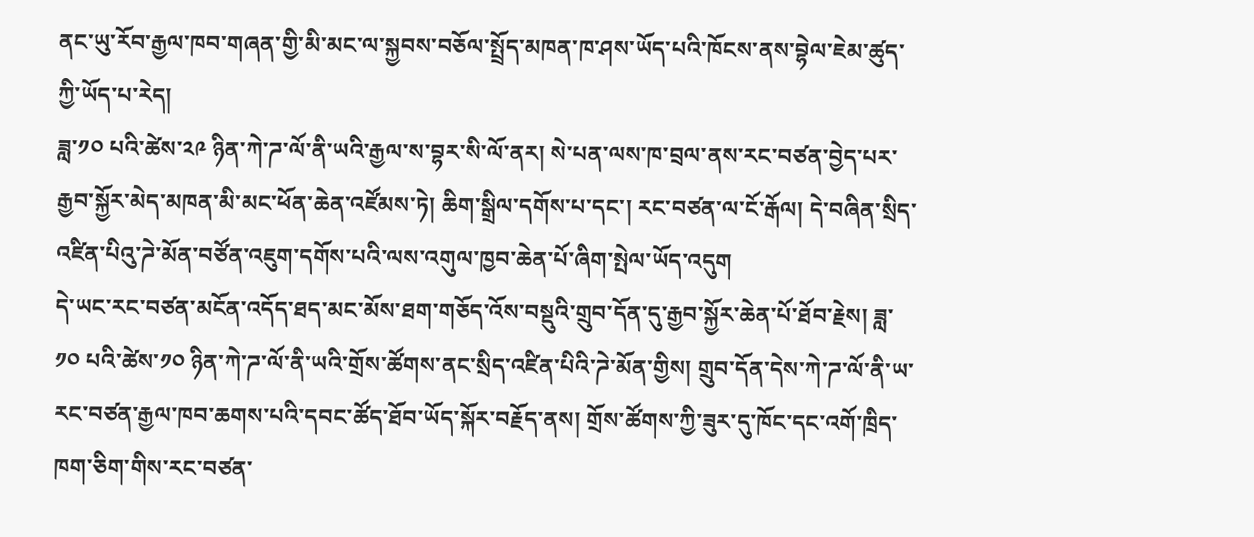ནང་ཡུ་རོབ་རྒྱལ་ཁབ་གཞན་གྱི་མི་མང་ལ་སྐྱབས་བཅོལ་སྤྲོད་མཁན་ཁ་ཤས་ཡོད་པའི་ཁོངས་ནས་བྷེལ་ཇེམ་ཚུད་ཀྱི་ཡོད་པ་རེད།
ཟླ་༡༠ པའི་ཚེས་༢༩ ཉིན་ཀེ་ཌ་ལོ་ནི་ཡའི་རྒྱལ་ས་བྷར་སི་ལོ་ནར། སེ་པན་ལས་ཁ་བྲལ་ནས་རང་བཙན་བྱེད་པར་རྒྱབ་སྐྱོར་མེད་མཁན་མི་མང་ཕོན་ཆེན་འཛོམས་ཏེ། ཆིག་སྒྲིལ་དགོས་པ་དང་། རང་བཙན་ལ་ངོ་རྒོལ། དེ་བཞིན་སྲིད་འཛིན་པིའུ་ཌེ་མོན་བཙོན་འཇུག་དགོས་པའི་ལས་འགུལ་ཁྱབ་ཆེན་པོ་ཞིག་སྤེལ་ཡོད་འདུག
དེ་ཡང་རང་བཙན་མངོན་འདོད་ཐད་མང་མོས་ཐག་གཅོད་འོས་བསྡུའི་གྲུབ་དོན་དུ་རྒྱབ་སྐྱོར་ཆེན་པོ་ཐོབ་རྗེས། ཟླ་༡༠ པའི་ཚེས་༡༠ ཉིན་ཀེ་ཌ་ལོ་ནི་ཡའི་གྲོས་ཚོགས་ནང་སྲིད་འཛིན་པིའི་ཌེ་མོན་གྱིས། གྲུབ་དོན་དེས་ཀེ་ཌ་ལོ་ནི་ཡ་རང་བཙན་རྒྱལ་ཁབ་ཆགས་པའི་དབང་ཚོད་ཐོབ་ཡོད་སྐོར་བརྗོད་ནས། གྲོས་ཚོགས་ཀྱི་ཟུར་དུ་ཁོང་དང་འགོ་ཁྲིད་ཁག་ཅིག་གིས་རང་བཙན་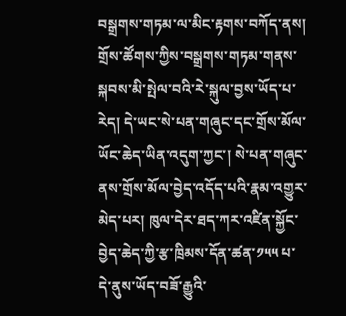བསྒྲགས་གཏམ་ལ་མིང་རྟགས་བཀོད་ནས། གྲོས་ཚོགས་ཀྱིས་བསྒྲགས་གཏམ་གནས་སྐབས་མི་སྤེལ་བའི་རེ་སྐུལ་བྱས་ཡོད་པ་རེད། དེ་ཡང་སེ་པན་གཞུང་དང་གྲོས་མོལ་ཡོང་ཆེད་ཡིན་འདུག་ཀྱང་། སེ་པན་གཞུང་ནས་གྲོས་མོལ་བྱེད་འདོད་པའི་རྣམ་འགྱུར་མེད་པར། ཁུལ་དེར་ཐད་ཀར་འཛིན་སྐྱོང་བྱེད་ཆེད་ཀྱི་རྩ་ཁྲིམས་དོན་ཚན་༡༥༥ པ་དེ་ནུས་ཡོད་བཟོ་རྒྱུའི་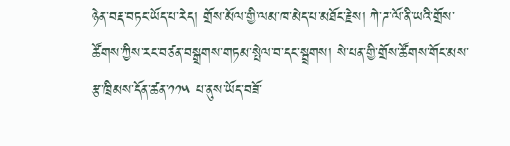ཉེན་བརྡ་བཏང་ཡོད་པ་རེད། གྲོས་མོལ་གྱི་ལམ་ཁ་མེད་པ་མཐོང་རྗེས། ཀེ་ཌ་ལོ་ནི་ཡའི་གྲོས་ཚོགས་ཀྱིས་རང་བཙན་བསྒྲགས་གཏམ་སྤེལ་བ་དང་སྦྲགས། སེ་པན་གྱི་གྲོས་ཚོགས་གོང་མས་རྩ་ཁྲིམས་དོན་ཚན་༡༡༥ པ་ནུས་ཡོད་བཟོ་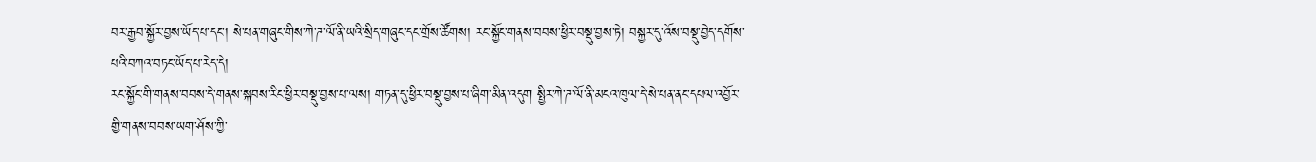བར་རྒྱབ་སྐྱོར་བྱས་ཡོད་པ་དང་། སེ་པན་གཞུང་གིས་ཀེ་ཌ་ལོ་ནི་ཡའི་སྲིད་གཞུང་དང་གྲོས་ཚོགས། རང་སྐྱོང་གནས་བབས་ཕྱིར་བསྡུ་བྱས་ཏེ། བསྐྱར་དུ་འོས་བསྡུ་བྱེད་དགོས་པའི་བཀའ་བཏང་ཡོད་པ་རེད་དེ།
རང་སྐྱོང་གི་གནས་བབས་དེ་གནས་སྐབས་རིང་ཕྱིར་བསྡུ་བྱས་པ་ལས། གཏན་དུ་ཕྱིར་བསྡུ་བྱས་པ་ཞིག་མིན་འདུག སྤྱིར་ཀེ་ཌ་ལོ་ནི་མངའ་ཁུལ་དེ་སེ་པན་ནང་དཔལ་འབྱོར་གྱི་གནས་བབས་ཡག་ཤོས་ཀྱི་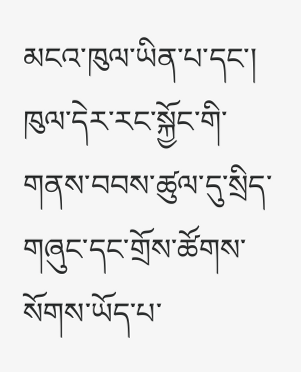མངའ་ཁུལ་ཡིན་པ་དང་། ཁུལ་དེར་རང་སྐྱོང་གི་གནས་བབས་ཚུལ་དུ་སྲིད་གཞུང་དང་གྲོས་ཚོགས་སོགས་ཡོད་པ་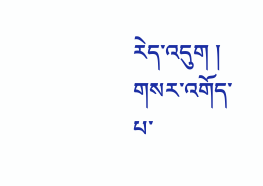རེད་འདུག །
གསར་འགོད་པ་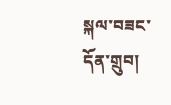སྐལ་བཟང་དོན་གྲུབ།